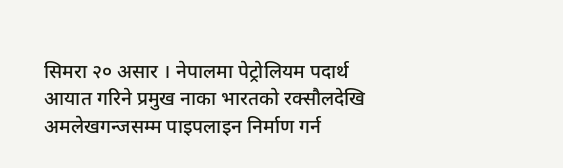सिमरा २० असार । नेपालमा पेट्रोलियम पदार्थ आयात गरिने प्रमुख नाका भारतको रक्सौलदेखि अमलेखगन्जसम्म पाइपलाइन निर्माण गर्न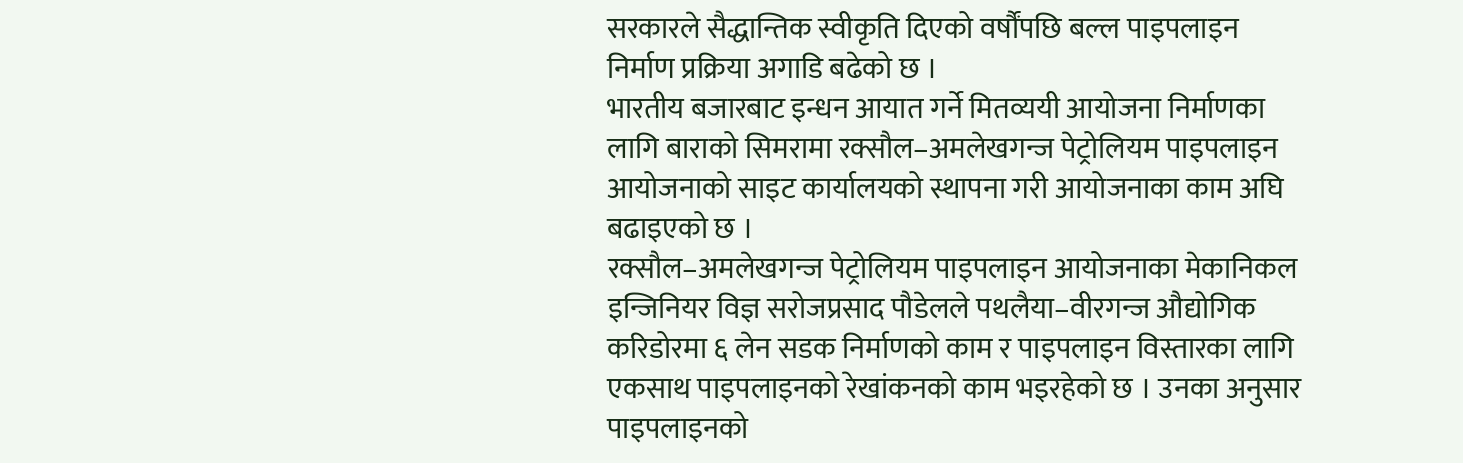सरकारले सैद्धान्तिक स्वीकृति दिएको वर्षौंपछि बल्ल पाइपलाइन निर्माण प्रक्रिया अगाडि बढेको छ ।
भारतीय बजारबाट इन्धन आयात गर्ने मितव्ययी आयोजना निर्माणका लागि बाराको सिमरामा रक्सौल–अमलेखगन्ज पेट्रोलियम पाइपलाइन आयोजनाको साइट कार्यालयको स्थापना गरी आयोजनाका काम अघि बढाइएको छ ।
रक्सौल–अमलेखगन्ज पेट्रोलियम पाइपलाइन आयोजनाका मेकानिकल इन्जिनियर विज्ञ सरोजप्रसाद पौडेलले पथलैया–वीरगन्ज औद्योगिक करिडोरमा ६ लेन सडक निर्माणको काम र पाइपलाइन विस्तारका लागि एकसाथ पाइपलाइनको रेखांकनको काम भइरहेको छ । उनका अनुसार पाइपलाइनको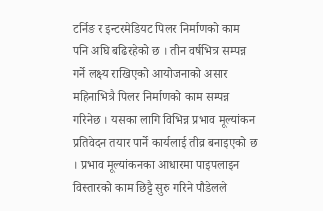टर्निङ र इन्टरमेडियट पिलर निर्माणको काम पनि अघि बढिरहेको छ । तीन वर्षभित्र सम्पन्न गर्ने लक्ष्य राखिएको आयोजनाको असार महिनाभित्रै पिलर निर्माणको काम सम्पन्न गरिनेछ । यसका लागि विभिन्न प्रभाव मूल्यांकन प्रतिवेदन तयार पार्ने कार्यलाई तीव्र बनाइएको छ । प्रभाव मूल्यांकनका आधारमा पाइपलाइन विस्तारको काम छिट्टै सुरु गरिने पौडेलले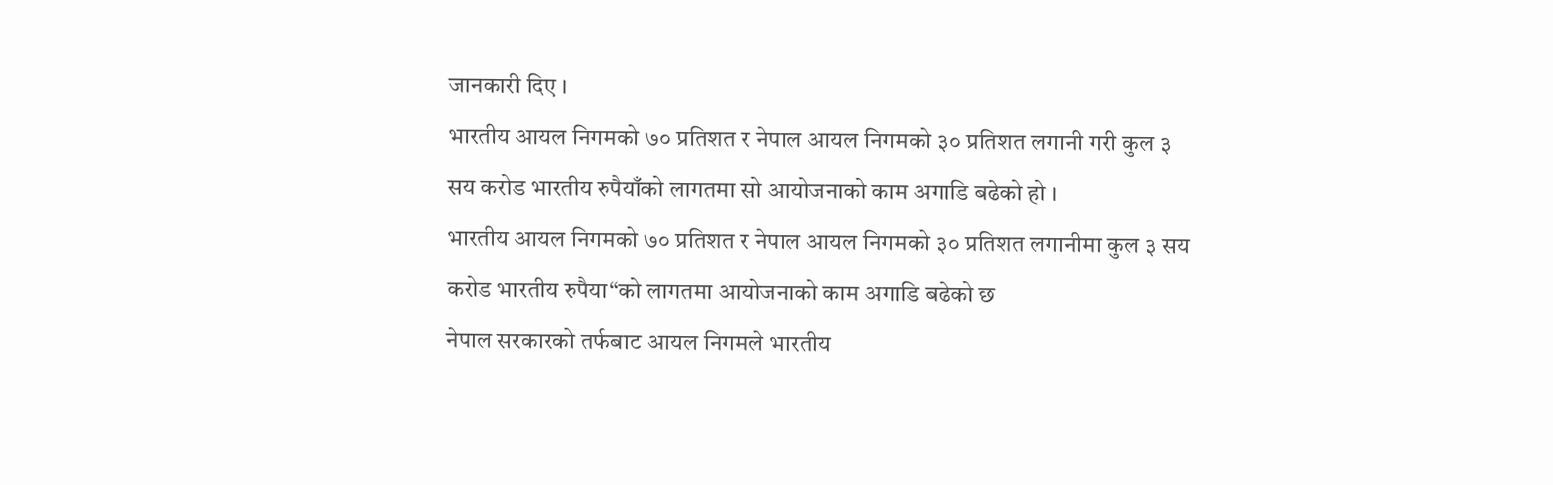जानकारी दिए ।
भारतीय आयल निगमको ७० प्रतिशत र नेपाल आयल निगमको ३० प्रतिशत लगानी गरी कुल ३ सय करोड भारतीय रुपैयाँको लागतमा सो आयोजनाको काम अगाडि बढेको हो ।
भारतीय आयल निगमको ७० प्रतिशत र नेपाल आयल निगमको ३० प्रतिशत लगानीमा कुल ३ सय करोड भारतीय रुपैया“को लागतमा आयोजनाको काम अगाडि बढेको छ
नेपाल सरकारको तर्फबाट आयल निगमले भारतीय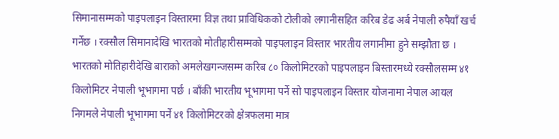सिमानासम्मको पाइपलाइन विस्तारमा विज्ञ तथा प्राविधिकको टोलीको लगानीसहित करिब डेढ अर्ब नेपाली रुपैयाँ खर्च गर्नेछ । रक्सौल सिमानादेखि भारतको मोतीहारीसम्मको पाइपलाइन विस्तार भारतीय लगानीमा हुने सम्झौता छ ।
भारतको मोतिहारीदेखि बाराको अमलेखगन्जसम्म करिब ८० किलोमिटरको पाइपलाइन बिस्तारमध्ये रक्सौलसम्म ४१ किलोमिटर नेपाली भूभागमा पर्छ । बाँकी भारतीय भूभागमा पर्ने सो पाइपलाइन विस्तार योजनामा नेपाल आयल निगमले नेपाली भूभागमा पर्ने ४१ किलोमिटरको क्षेत्रफलमा मात्र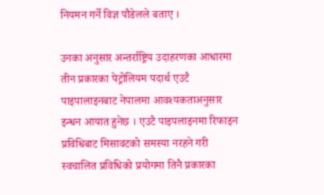नियमन गर्ने विज्ञ पौडेलले बताए ।

उनका अनुसार अन्तर्राष्ट्रिय उदाहरणका आधारमा तीन प्रकारका पेट्रोलियम पदार्थ एउटै पाइपालाइनबाट नेपालमा आवश्यकताअनुसार इन्धन आयात हुनेछ । एउटै पाइपलाइनमा रिफाइन प्रविधिबाट मिसावटको समस्या नरहने गरी स्वचालित प्रविधिको प्रयोगमा तिनै प्रकारका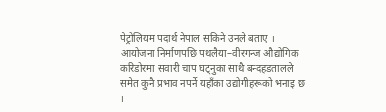पेट्रोलियम पदार्थ नेपाल सकिने उनले बताए ।
आयोजना निर्माणपछि पथलैया–वीरगन्ज औद्योगिक करिडोरमा सवारी चाप घट्नुका साथै बन्दहडतालले समेत कुनै प्रभाव नपर्ने यहाँका उद्योगीहरूको भनाइ छ ।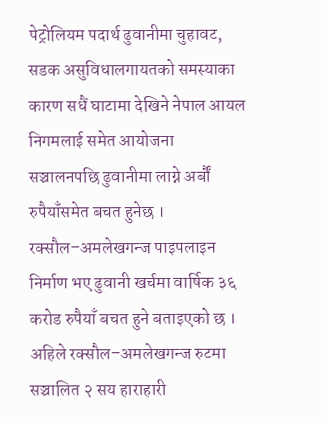पेट्रोलियम पदार्थ ढुवानीमा चुहावट, सडक असुविधालगायतको समस्याका कारण सधैं घाटामा देखिने नेपाल आयल निगमलाई समेत आयोजना सञ्चालनपछि ढुवानीमा लाग्ने अर्बौं रुपैयाँसमेत बचत हुनेछ ।
रक्सौल–अमलेखगन्ज पाइपलाइन निर्माण भए ढुवानी खर्चमा वार्षिक ३६ करोड रुपैयाँ बचत हुने बताइएको छ । अहिले रक्सौल–अमलेखगन्ज रुटमा सञ्चालित २ सय हाराहारी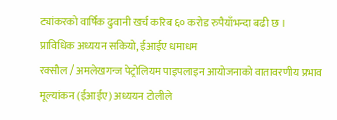ट्यांकरको वार्षिक ढुवानी खर्च करिब ६० करोड रुपैयाँभन्दा बढी छ ।
प्राविधिक अध्ययन सकियो, ईआईए धमाधम
रक्सौल / अमलेखगन्ज पेट्रोलियम पाइपलाइन आयोजनाको वातावरणीय प्रभाव मूल्यांकन (ईआईए) अध्ययन टोलीले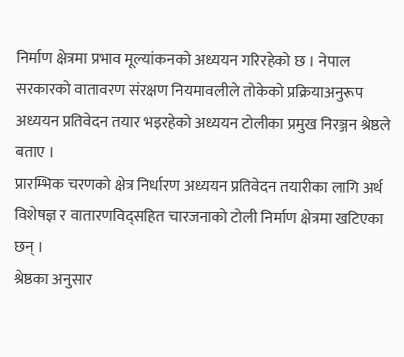निर्माण क्षेत्रमा प्रभाव मूल्यांकनको अध्ययन गरिरहेको छ । नेपाल सरकारको वातावरण संरक्षण नियमावलीले तोकेको प्रक्रियाअनुरूप अध्ययन प्रतिवेदन तयार भइरहेको अध्ययन टोलीका प्रमुख निरञ्जन श्रेष्ठले बताए ।
प्रारम्भिक चरणको क्षेत्र निर्धारण अध्ययन प्रतिवेदन तयारीका लागि अर्थ विशेषज्ञ र वातारणविद्सहित चारजनाको टोली निर्माण क्षेत्रमा खटिएका छन् ।
श्रेष्ठका अनुसार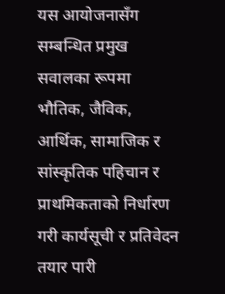यस आयोजनासँग सम्बन्धित प्रमुख सवालका रूपमा भौतिक, जैविक, आर्थिक, सामाजिक र सांस्कृतिक पहिचान र प्राथमिकताको निर्धारण गरी कार्यसूची र प्रतिवेदन तयार पारी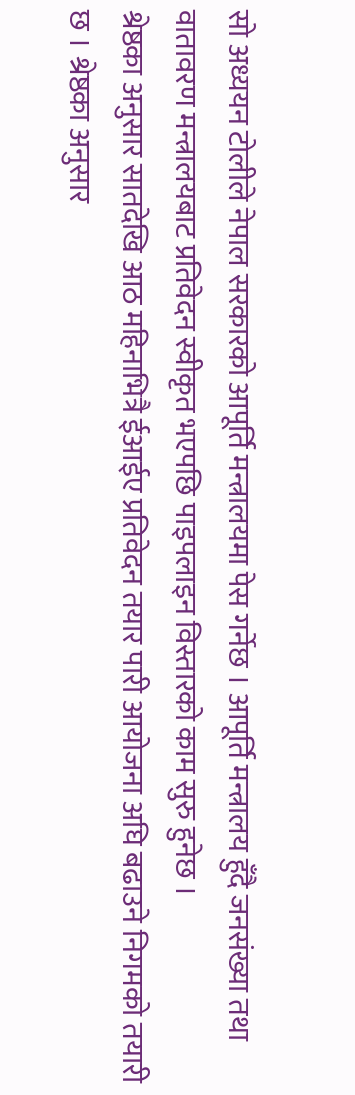सो अध्ययन टोलीले नेपाल सरकारको आपूर्ति मन्त्रालयमा पेस गर्नेछ । आपूर्ति मन्त्रालय हुँदै जनसंख्या तथा वातावरण मन्त्रालयबाट प्रतिवेदन स्वीकृत भएपछि पाइपलाइन विस्तारको काम सुरु हुनेछ ।
श्रेष्ठका अनुसार सातदेखि आठ महिनाभित्रै ईआईए प्रतिवेदन तयार पारी आयोजना अघि बढाउने निगमको तयारी छ । श्रेष्ठका अनुसार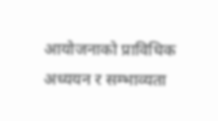आयोजनाको प्राविधिक अध्ययन र सम्भाव्यता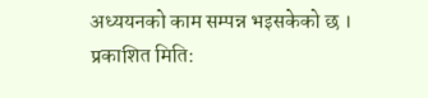अध्ययनको काम सम्पन्न भइसकेको छ ।
प्रकाशित मिति: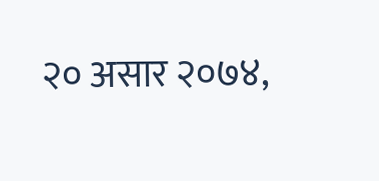२० असार २०७४,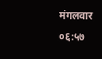मंगलवार ०६:५७